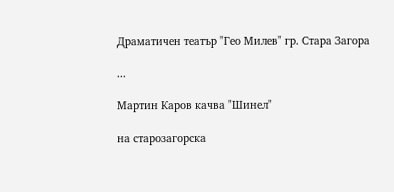Драматичен театър "Гео Милев" гр. Стара Загора

...

Мартин Каров качва "Шинел"

на старозагорска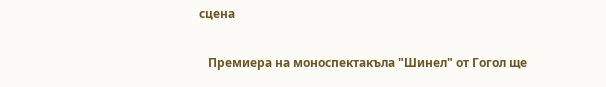сцена

   Премиера на моноспектакъла "Шинел" от Гогол ще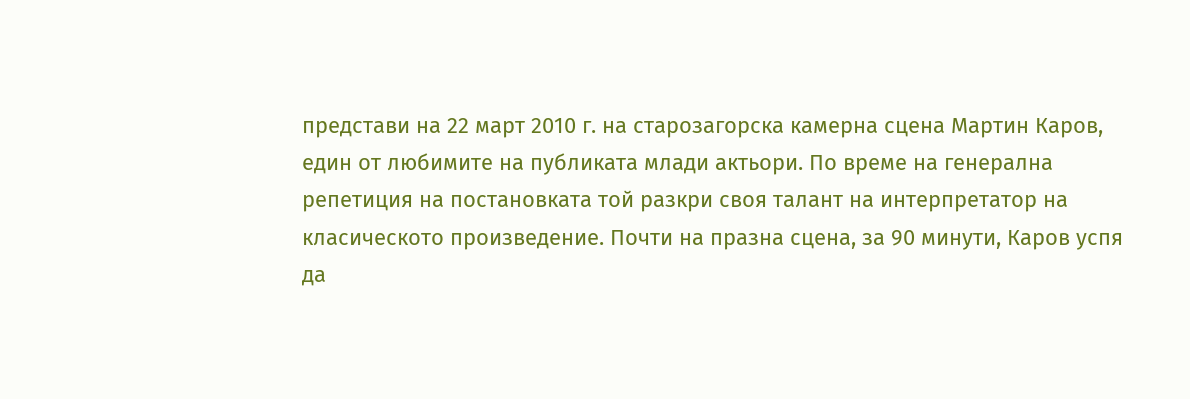представи на 22 март 2010 г. на старозагорска камерна сцена Мартин Каров, един от любимите на публиката млади актьори. По време на генерална репетиция на постановката той разкри своя талант на интерпретатор на класическото произведение. Почти на празна сцена, за 90 минути, Каров успя да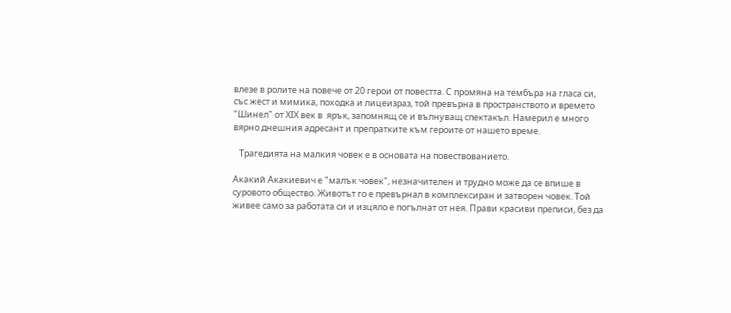влезе в ролите на повече от 20 герои от повестта. С промяна на тембъра на гласа си, със жест и мимика, походка и лицеизраз, той превърна в пространството и времето "Шинел" от ХIХ век в  ярък, запомнящ се и вълнуващ спектакъл. Намерил е много вярно днешния адресант и препратките към героите от нашето време.

   Трагедията на малкия човек е в основата на повествованието.

Акакий Акакиевич е "малък човек", незначителен и трудно може да се впише в суровото общество. Животът го е превърнал в комплексиран и затворен човек. Той живее само за работата си и изцяло е погълнат от нея. Прави красиви преписи, без да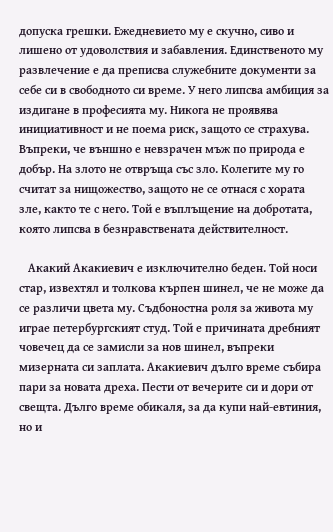допуска грешки. Ежедневието му е скучно, сиво и лишено от удоволствия и забавления. Единственото му развлечение е да преписва служебните документи за себе си в свободното си време. У него липсва амбиция за издигане в професията му. Никога не проявява инициативност и не поема риск, защото се страхува. Въпреки, че външно е невзрачен мъж по природа е добър. На злото не отвръща със зло. Колегите му го считат за нищожество, защото не се отнася с хората зле, както те с него. Той е въплъщение на добротата, която липсва в безнравствената действителност.

   Акакий Акакиевич е изключително беден. Той носи стар, извехтял и толкова кърпен шинел, че не може да се различи цвета му. Съдбоностна роля за живота му играе петербургският студ. Той е причината дребният човечец да се замисли за нов шинел, въпреки мизерната си заплата. Акакиевич дълго време събира пари за новата дреха. Пести от вечерите си и дори от свещта. Дълго време обикаля, за да купи най-евтиния, но и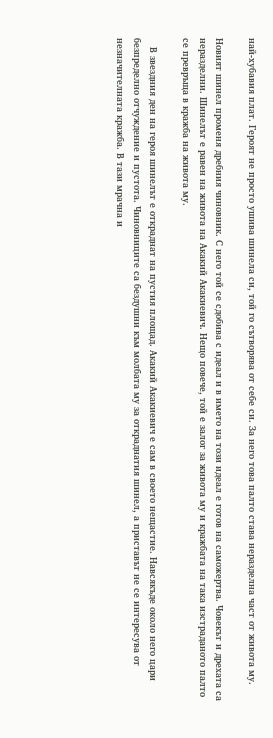най-хубавия плат. Героят не просто ушива шинела си, той го сътворява от себе си. За него това палто става неразделна част от живота му.

Новият шинел променя дребния чиновник. С него той се сдобива с идеал и в името на този идеал е готов на саможертва. Човекът и дрехата са неразделни. Шинелът е равен на живота на Акакий Акакиевич. Нещо повече, той е залог за живота му и кражбата на така изстраданото палто се превръща в кражба на живота му.

   В звездния ден на героя шинелът е откраднат на пустия площад. Акакий Акакиевич е сам в своето нещастие. Навсякъде около него цари безпределно отчуждение и пустота. Чиновниците са бездушни към молбата му за откраднатия шинел, а приставът не се интересува от незначителната кражба. В тази мрачна и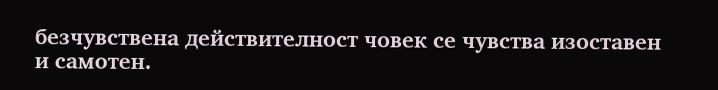безчувствена действителност човек се чувства изоставен и самотен.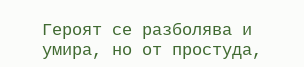Героят се разболява и умира, но от простуда,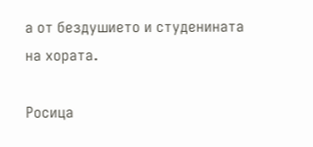а от бездушието и студенината на хората.

Росица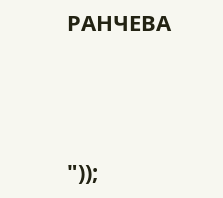РАНЧЕВА



"));